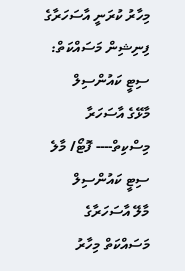މިހާރު ކުރަނީ އާސަހަރާގެ ފިނިޝިން މަސައްކަތް: ސިޓީ ކައުންސިލް
މާޅޭގެ އާސަހަރާ މިސްކިތް---- ފޮޓޯ/ މާލެ ސިޓީ ކައުންސިލް
މާލޭ އާސަހަރާގެ މަސައްކަތް މިހާރު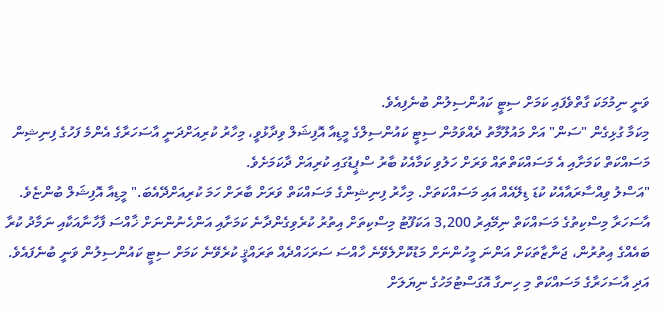ވަނީ ނިމުމަކަ ގާތްވެފައި ކަމަށް ސިޓީ ކައުންސިލުން ބުނެފިއެވެ.
މިކަމާ ގުޅިގެން "ސަން" އަށް މައުލޫމާތު ދެއްވަމުން ސިޓީ ކައުންސިލްގެ މީޑިއާ އޮފިޝަލް ވިދާޅުވީ، މިހާރު ކުރިއަށްދަނީ އާސަހަރާގެ އެންމެ ފަހުގެ ފިނިޝިން މަސައްކަތް ކަމަށާއި އެ މަސައްކަތްތައް ވަރަށް ހަލުވި ކަމާއެކު ބާރު ސްޕީޑުގައި ކުރިއަށް ދާކަމަށެވެ.
"އަސްލު ވިއްސާރައާއެކު ކުޑަ ޑިލޭއެއް އައި މަސައްކަތަށް. މިހާރު ފިނިޝިންގެ މަސައްކަތް ވަރަށް ބާރަށް ހަމަ ކުރިއަށްދޭއެބަ." މީޑިއާ އޮފިޝަލް ބުންޏެވެ.
އާސަހަރާ މިސްކިތުގެ މަސައްކަތް ނިމޭއިރު 3,200 އަކަފޫޓު މިސްކިތަށް އިތުރު ކުރެވިގެންދާނެ ކަމަށާއި އަންހެނުންނަށް ޚާއްސަ ފާހާނާއަކާއި ނަމާދު ކުރާ ބައެއްގެ އިތުރުން، ޖަނާޒާތަކަށް އަންނަ މީހުންނަށް މަޑުކޮށްލެވޭނެ ހާއްސަ ސަރަހައްދެއް ތަރައްޤީ ކުރެވޭނެ ކަމަށް ސިޓީ ކައުންސިލުން ވަނީ ބުނެފައެވެ.
އަދި އާސަހަރާގެ މަސައްކަތް މި ހިނގާ އޮގަސްޓުމަހުގެ ނިޔަލަށް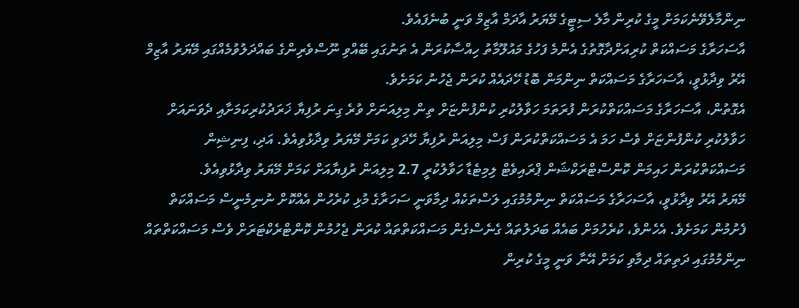ނިންމާލެވޭނެކަމަށް މީގެ ކުރިން މާލެ ސިޓީގެ މޭޔަރު އާދަމް އާޒިމް ވަނީ ބުނެފައެވެ.
އާސަހަރާގެ މަސައްކަތް ކުރިއަށްދާގޮތުގެ އެންމެ ފަހުގެ މައުލޫމާތު ހިއްސާކުރަން އެ ތަނުގައި ބޭއްވި ނޫސްވެރިންގެ ބައްދަލުވުމެއްގައި މޭޔަރު އާޒިމް އޭރު ވިދާޅުވީ، އާސަހަރާގެ މަސައްކަތް ނިންމަން ބޮޑު ހޭދައެއް ކުރަން ޖެހުނު ކަމަށެވެ.
އެގޮތުން، އާސަހަރާގެ މަސައްކަތްކުރަން ފުރަތަމަ ހަވާލުކުރި ކުންފުންޏަށް ތިން މިލިއަނަށް ވުރެ ގިނަ ރުފިޔާ ޚަރަދުކުރިކަމަށާއި ދެވަނައަށް ހަވާލުކުރި ކުންފުންޏަށް ވެސް ހަމަ އެ މަސައްކަތްކުރަން ފަސް މިލިއަން ރުފިޔާ ހޭދަވި ކަމަށް މޭޔަރު ވިދާޅުވިއެވެ. އަދި، ފިނިޝިން މަސައްކަތްކުރަން ހައިމަން ކޮންސްޓްރަކްޝަން ޕްރައިވެޓް ލިމިޓެޑާ ހަވާލުކުރީ 2.7 މިލިއަން ރުފިޔާއަށް ކަމަށް މޭޔަރު ވިދާޅުވިއެވެ.
މޭޔަރު އޭރު ވިދާޅުވީ، އާސަހަރާގެ މަސައްކަތް ނިންމުމުގައި ލަސްތަކެއް ދިމާވަނީ ސަހަރާގެ މުޅި ކުރެހުން އެއްކޮށް ނުނިމެނީސް މަސައްކަތް ފެށުމުން ކަމަށެވެ. އެހެންވެ، ކުރެހުމަށް ބައެއް ބަދަލުތައް ގެނެސްގެން މަސައްކަތްތައް ކުރަން ޖެހުމުން ކޮންޓްރެކްޓަރަށް ވެސް މަސައްކަތްތައް ނިންމުމުގައި ދަތިތައް ދިމާވި ކަމަށް އޭނާ ވަނީ މީގެ ކުރިން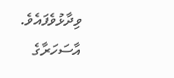ވިދާޅުވެފައެވެ.
އާސަހަރާގެ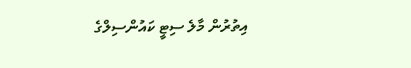އިތުރުން މާލެ ސިޓީ ކައުންސިލްގެ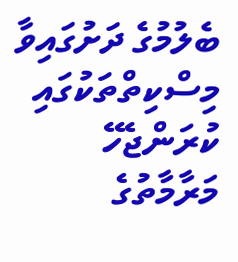ބެލުމުގެ ދަށުގައިވާ މިސްކިތްތަކުގައި ކުރަންޖެހޭ މަރާމާތުގެ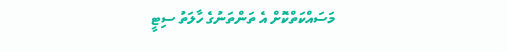މަސައްކަތްކޮށް އެ ތަންތަނުގެ ހާލަތު ސިޓީ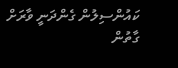ކައުންސިލުން ގެންދަނީ ވާރަށް ގާތުން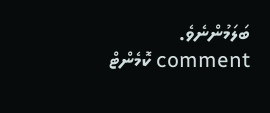ބަލަމުންނެވެ.
comment ކޮމެންޓް